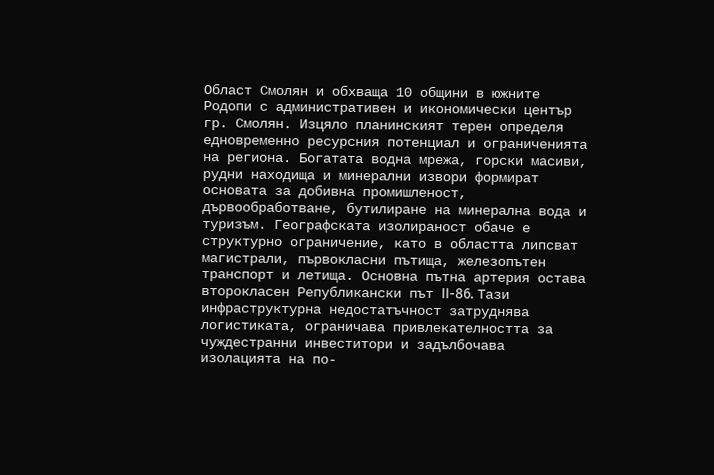Област Смолян и обхваща 10 общини в южните Родопи с административен и икономически център гр. Смолян. Изцяло планинският терен определя едновременно ресурсния потенциал и ограниченията на региона. Богатата водна мрежа, горски масиви, рудни находища и минерални извори формират основата за добивна промишленост, дървообработване, бутилиране на минерална вода и туризъм. Географската изолираност обаче е структурно ограничение, като в областта липсват магистрали, първокласни пътища, железопътен транспорт и летища. Основна пътна артерия остава второкласен Републикански път II-86. Тази инфраструктурна недостатъчност затруднява логистиката, ограничава привлекателността за чуждестранни инвеститори и задълбочава изолацията на по-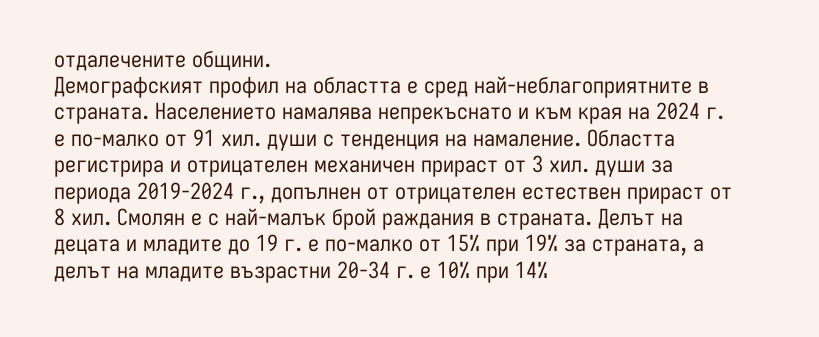отдалечените общини.
Демографският профил на областта е сред най-неблагоприятните в страната. Населението намалява непрекъснато и към края на 2024 г. е по-малко от 91 хил. души с тенденция на намаление. Областта регистрира и отрицателен механичен прираст от 3 хил. души за периода 2019-2024 г., допълнен от отрицателен естествен прираст от 8 хил. Смолян е с най-малък брой раждания в страната. Делът на децата и младите до 19 г. е по-малко от 15% при 19% за страната, а делът на младите възрастни 20-34 г. е 10% при 14%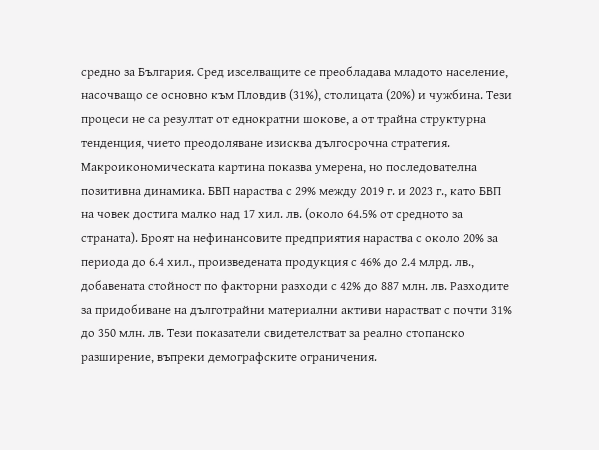средно за България. Сред изселващите се преобладава младото население, насочващо се основно към Пловдив (31%), столицата (20%) и чужбина. Тези процеси не са резултат от еднократни шокове, а от трайна структурна тенденция, чието преодоляване изисква дългосрочна стратегия.
Макроикономическата картина показва умерена, но последователна позитивна динамика. БВП нараства с 29% между 2019 г. и 2023 г., като БВП на човек достига малко над 17 хил. лв. (около 64.5% от средното за страната). Броят на нефинансовите предприятия нараства с около 20% за периода до 6.4 хил., произведената продукция с 46% до 2.4 млрд. лв., добавената стойност по факторни разходи с 42% до 887 млн. лв. Разходите за придобиване на дълготрайни материални активи нарастват с почти 31% до 350 млн. лв. Тези показатели свидетелстват за реално стопанско разширение, въпреки демографските ограничения.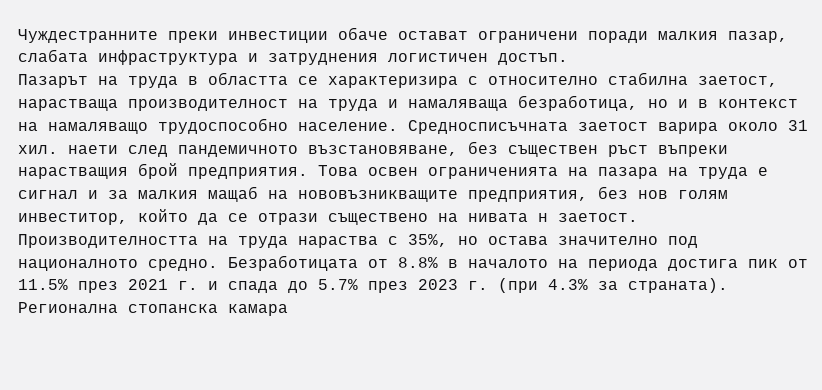Чуждестранните преки инвестиции обаче остават ограничени поради малкия пазар, слабата инфраструктура и затруднения логистичен достъп.
Пазарът на труда в областта се характеризира с относително стабилна заетост, нарастваща производителност на труда и намаляваща безработица, но и в контекст на намаляващо трудоспособно население. Средносписъчната заетост варира около 31 хил. наети след пандемичното възстановяване, без съществен ръст въпреки нарастващия брой предприятия. Това освен ограниченията на пазара на труда е сигнал и за малкия мащаб на нововъзникващите предприятия, без нов голям инвеститор, който да се отрази съществено на нивата н заетост. Производителността на труда нараства с 35%, но остава значително под националното средно. Безработицата от 8.8% в началото на периода достига пик от 11.5% през 2021 г. и спада до 5.7% през 2023 г. (при 4.3% за страната).
Регионална стопанска камара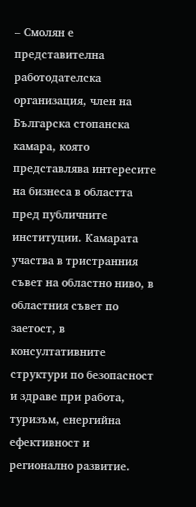– Смолян е представителна работодателска организация, член на Българска стопанска камара, която представлява интересите на бизнеса в областта пред публичните институции. Камарата участва в тристранния съвет на областно ниво, в областния съвет по заетост, в консултативните структури по безопасност и здраве при работа, туризъм, енергийна ефективност и регионално развитие.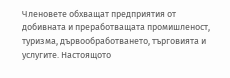Членовете обхващат предприятия от добивната и преработващата промишленост, туризма, дървообработването, търговията и услугите. Настоящото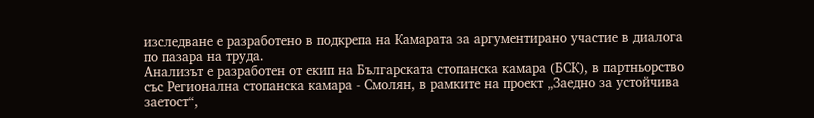изследване е разработено в подкрепа на Камарата за аргументирано участие в диалога по пазара на труда.
Анализът е разработен от екип на Българската стопанска камара (БСК), в партньорство със Регионална стопанска камара - Смолян, в рамките на проект „Заедно за устойчива заетост“,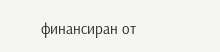финансиран от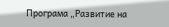Програма „Развитие на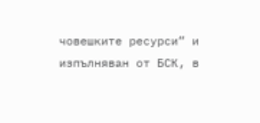човешките ресурси“ и изпълняван от БСК, в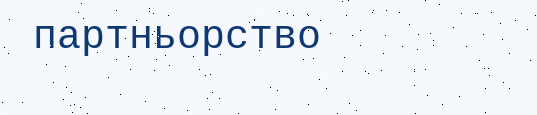партньорство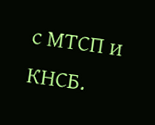с МТСП и КНСБ.